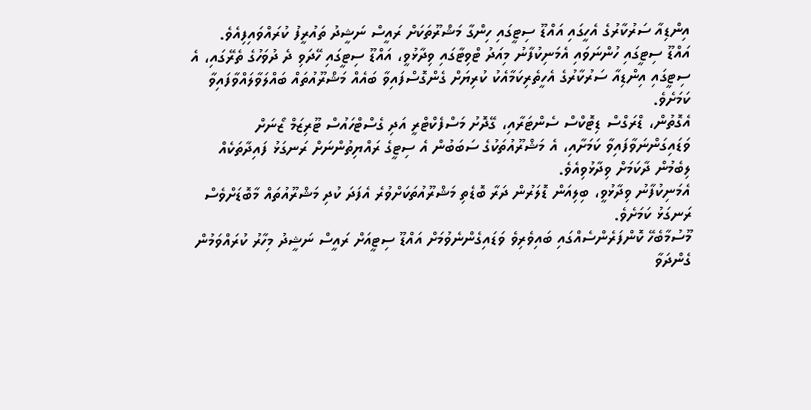އިންޑިއާ ސަރުކާރުގެ އެހީގައި އައްޑޫ ސިޓީގައި ހިންގާ މަޝްރޫތަކަށް ރައީސް ނަޝީދު ތައުރީފު ކުރައްވައިފިއެވެ.
އައްޑޫ ސިޓީގައި ހުންނަވައި އެމަނިކުފާނު މިއަދު ޓްވިޓާގައި ވިދާޅުވީ، އައްޑޫ ސިޓީގައި ހޭދަވި ދެ ދުވަހުގެ ތެރޭގައި، އެ ސިޓީގައި އިންޑިއާ ސަރުކާރުގެ އެހީތެރިކަމާއެކު ކުރިޔަށް ގެންގޮސްފައިވާ ބައެއް މަޝްރޫއުތައް ބައްލަވާލައްވާފައިވާ ކަމަށެވެ.
އެގޮތުން، ޑްރަގްސް ޑިޓޮކްސް ސެންޓަރާއި، ގޭދޮށު މަސްފެކްޓްރީ އަދި ގެސްޓްހައުސް ޓޫރިޒަމް ޒޯނަށް ވަޑައިގަންނަވާފައިވާ ކަމަށާއި، އެ މަޝްރޫއުތަކުގެ ސަބަބުން އެ ސިޓީގެ ރައްޔިތުންނަށް ރަނގަޅު ފައިދާތަކެއް ލިބެމުން ދާކަމަށް ވިދާޅުވިއެވެ.
އެމަނިކުފާނު ވިދާޅުވީ، ބިލިއަން ޑޮލަރުން ދަރާ ބޮޑެތި މަޝްރޫއުތަކަށްވުރެ އެފަދަ ކުދި މަޝްރޫއުތައް މާބޮޑަށްވެސް ރަނގަޅު ކަމަށެވެ.
މޫސުމާބެހޭ ކޮންފަރެންސެއްގައި ބައިވެރިވެ ވަޑައިގެންނެވުމަށް އައްޑޫ ސިޓީއަށް ރައީސް ނަޝީދު މިހާރު ކުރައްވަމުން ގެންދަވާ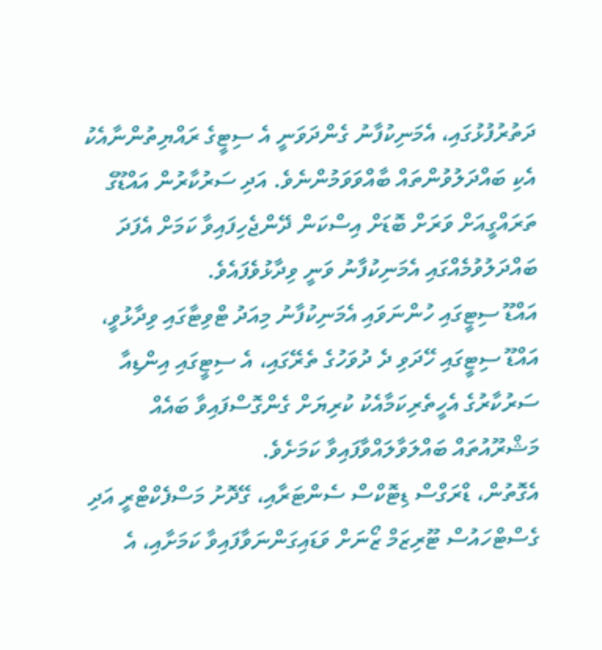ދަތުރުފުޅުގައި، އެމަނިކުފާނު ގެންދަވަނީ އެ ސިޓީގެ ރައްޔިތުންނާއެކު އެކި ބައްދަލުވުންތައް ބާއްވަވަމުންނެވެ. އަދި ސަރުކާރުން އައްޑޫގެ ތަރައްގީއަށް ވަރަށް ބޮޑަށް އިސްކަން ދޭންޖެހިފައިވާ ކަމަށް އެފަދަ ބައްދަލުވުމެއްގައި އެމަނިކުފާނު ވަނީ ވިދާޅުވެފައެވެ.
އައްޑޫ ސިޓީގައި ހުންނަވައި އެމަނިކުފާނު މިއަދު ޓްވިޓާގައި ވިދާޅުވީ، އައްޑޫ ސިޓީގައި ހޭދަވި ދެ ދުވަހުގެ ތެރޭގައި، އެ ސިޓީގައި އިންޑިއާ ސަރުކާރުގެ އެހީތެރިކަމާއެކު ކުރިޔަށް ގެންގޮސްފައިވާ ބައެއް މަޝްރޫއުތައް ބައްލަވާލައްވާފައިވާ ކަމަށެވެ.
އެގޮތުން، ޑްރަގްސް ޑިޓޮކްސް ސެންޓަރާއި، ގޭދޮށު މަސްފެކްޓްރީ އަދި ގެސްޓްހައުސް ޓޫރިޒަމް ޒޯނަށް ވަޑައިގަންނަވާފައިވާ ކަމަށާއި، އެ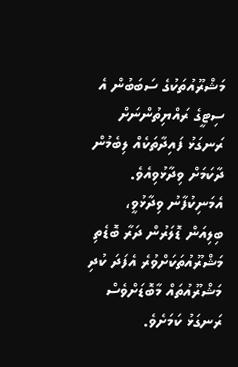މަޝްރޫއުތަކުގެ ސަބަބުން އެ ސިޓީގެ ރައްޔިތުންނަށް ރަނގަޅު ފައިދާތަކެއް ލިބެމުން ދާކަމަށް ވިދާޅުވިއެވެ.
އެމަނިކުފާނު ވިދާޅުވީ، ބިލިއަން ޑޮލަރުން ދަރާ ބޮޑެތި މަޝްރޫއުތަކަށްވުރެ އެފަދަ ކުދި މަޝްރޫއުތައް މާބޮޑަށްވެސް ރަނގަޅު ކަމަށެވެ.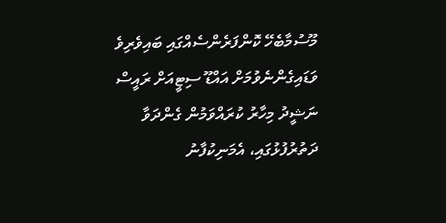މޫސުމާބެހޭ ކޮންފަރެންސެއްގައި ބައިވެރިވެ ވަޑައިގެންނެވުމަށް އައްޑޫ ސިޓީއަށް ރައީސް ނަޝީދު މިހާރު ކުރައްވަމުން ގެންދަވާ ދަތުރުފުޅުގައި، އެމަނިކުފާނު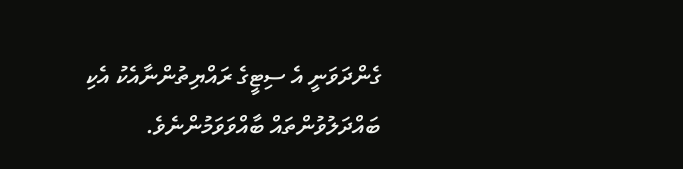ގެންދަވަނީ އެ ސިޓީގެ ރައްޔިތުންނާއެކު އެކި ބައްދަލުވުންތައް ބާއްވަވަމުންނެވެ.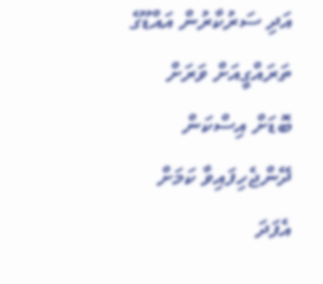އަދި ސަރުކާރުން އައްޑޫގެ ތަރައްގީއަށް ވަރަށް ބޮޑަށް އިސްކަން ދޭންޖެހިފައިވާ ކަމަށް އެފަދަ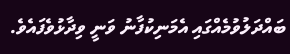ބައްދަލުވުމެއްގައި އެމަނިކުފާނު ވަނީ ވިދާޅުވެފައެވެ.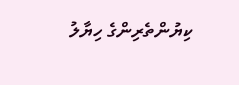ކިޔުންތެރިންގެ ހިޔާލު